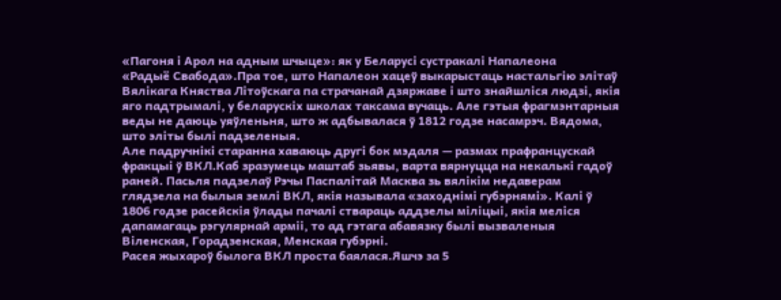«Пагоня і Арол на адным шчыце»: як у Беларусі сустракалі Напалеона
«Радыё Свабода».Пра тое, што Напалеон хацеў выкарыстаць настальгію элітаў Вялікага Княства Літоўскага па страчанай дзяржаве і што знайшліся людзі, якія яго падтрымалі, у беларускіх школах таксама вучаць. Але гэтыя фрагмэнтарныя веды не даюць уяўленьня, што ж адбывалася ў 1812 годзе насамрэч. Вядома, што эліты былі падзеленыя.
Але падручнікі старанна хаваюць другі бок мэдаля — размах прафранцускай фракцыі ў ВКЛ.Каб зразумець маштаб зьявы, варта вярнуцца на некалькі гадоў раней. Пасьля падзелаў Рэчы Паспалітай Масква зь вялікім недаверам глядзела на былыя землі ВКЛ, якія называла «заходнімі губэрнямі». Калі ў 1806 годзе расейскія ўлады пачалі ствараць аддзелы міліцыі, якія меліся дапамагаць рэгулярнай арміі, то ад гэтага абавязку былі вызваленыя Віленская, Горадзенская, Менская губэрні.
Расея жыхароў былога ВКЛ проста баялася.Яшчэ за 5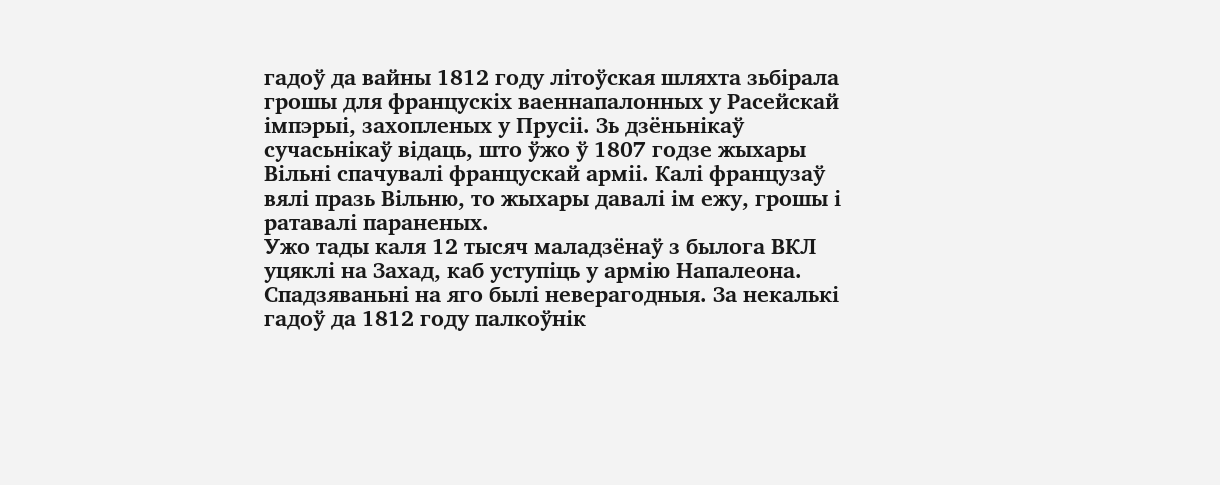гадоў да вайны 1812 году літоўская шляхта зьбірала грошы для францускіх ваеннапалонных у Расейскай імпэрыі, захопленых у Прусіі. Зь дзёньнікаў сучасьнікаў відаць, што ўжо ў 1807 годзе жыхары Вільні спачувалі францускай арміі. Калі французаў вялі празь Вільню, то жыхары давалі ім ежу, грошы і ратавалі параненых.
Ужо тады каля 12 тысяч маладзёнаў з былога ВКЛ уцяклі на Захад, каб уступіць у армію Напалеона. Спадзяваньні на яго былі неверагодныя. За некалькі гадоў да 1812 году палкоўнік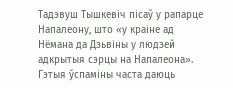Тадэвуш Тышкевіч пісаў у рапарце Напалеону, што «у краіне ад Нёмана да Дзьвіны у людзей адкрытыя сэрцы на Напалеона».
Гэтыя ўспаміны часта даюць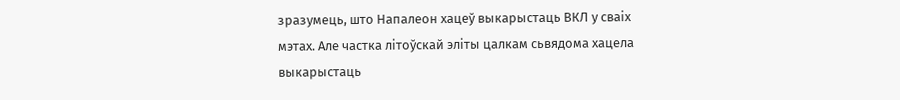зразумець, што Напалеон хацеў выкарыстаць ВКЛ у сваіх мэтах. Але частка літоўскай эліты цалкам сьвядома хацела выкарыстаць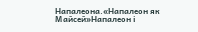Напалеона.«Напалеон як Майсей»Напалеон і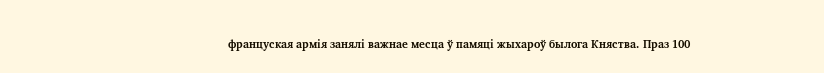француская армія занялі важнае месца ў памяці жыхароў былога Княства. Праз 100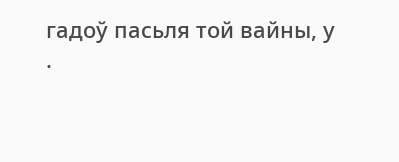гадоў пасьля той вайны, у
.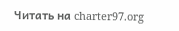Читать на charter97.org